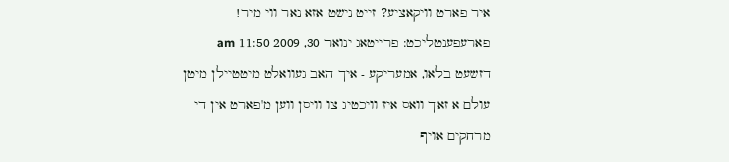איר פארט וויקאציע? זייט נישט אזא נאר ווי מיר!
פארעפענטליכט: פרייטאג ינואר 30, 2009 11:50 am
דזשעט בלאו, אמעריקע - איך האב געוואלט מיטטיילן מיטן עולם א זאך וואס איז וויכטיג צו וויסן ווען מ'פארט אין די מרחקים אויף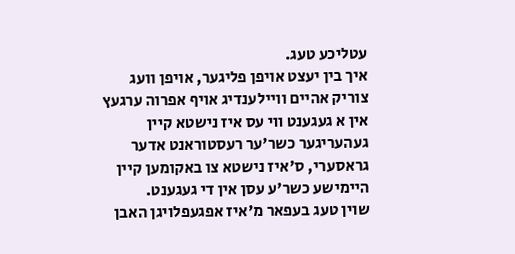עטליכע טעג.
איך בין יעצט אויפן פליגער, אויפן וועג צוריק אהיים וויילענדיג אויף אפרוה ערגעץ אין א געגענט ווי עס איז נישטא קיין געהעריגער כשר'ער רעסטוראנט אדער גראסערי, ס'איז נישטא צו באקומען קיין היימישע כשר'ע עסן אין די געגענט.
שוין טעג בעפאר מ'איז אפגעפלויגן האבן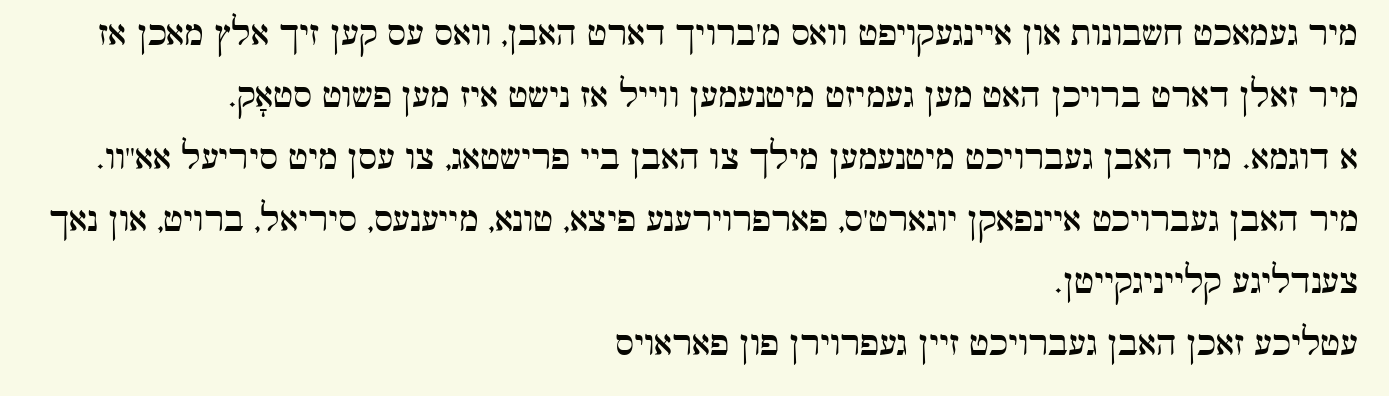מיר געמאכט חשבונות און איינגעקויפט וואס מ'ברויך דארט האבן, וואס עס קען זיך אלץ מאכן אז מיר זאלן דארט ברויכן האט מען געמיזט מיטנעמען ווייל אז נישט איז מען פשוט סטאָק.
א דוגמא. מיר האבן געברויכט מיטנעמען מילך צו האבן ביי פרישטאג, צו עסן מיט סיריעל אא"וו. מיר האבן געברויכט איינפאקן יוגארט'ס, פארפרוירענע פיצא, טונא, מייענעס, סיריאל, ברויט, און נאך צענדליגע קלייניגקייטן.
עטליכע זאכן האבן געברויכט זיין געפרוירן פון פאראויס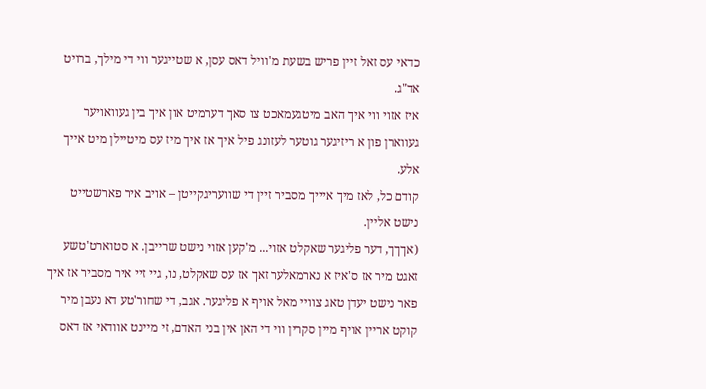כדאי עס זאל זיין פריש בשעת מ'וויל דאס עסן, א שטייגער ווי די מילך, ברויט אד"ג.
איז אזוי ווי איך האב מיטגעמאכט צו סאך דערמיט און איך בין געוואויער געווארן פון א ריזיגער גוטער לעזונג פיל איך אז איך מיז עס מיטיילן מיט אייך אלע.
קודם כל, לאז מיך איייך מסביר זיין די שוועריגקייטן – אויב איר פארשטייט נישט אליין.
(אךךך, דער פליגער שאקלט אזוי... מ'קען אזוי נישט שרייבן. א סטוארט'טשע זאגט מיר אז ס'איז א נארמאלער זאך אז עס שאקלט, נו, גיי זיי איר מסביר אז איך פאר נישט יעדן טאג צוויי מאל אויף א פליגער. אגב, די שחור'טע דא נעבן מיר קוקט אריין אויף מיין סקרין ווי די האן אין בני האדם, זי מיינט אוודאי אז דאס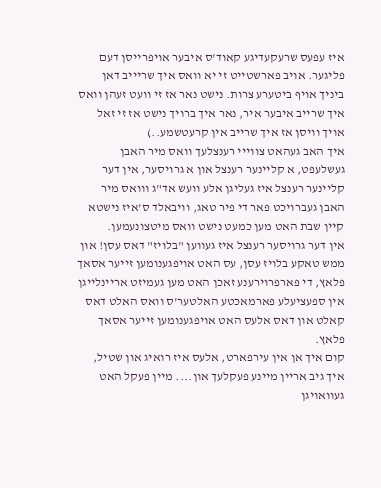איז עפעס שרעקעדיגע קאוד'ס איבער אויפרייסן דעם פליגער. אויב פארשטייט זי יא וואס איך שריייב דאן ביניך אויף ביטערע צרות. נישט נאר אז זי וועט זעהן וואס איך שרייב איבער איר, נאר איך ברויך נישט אז זי זאל אויך וויסן אז איך שרייב אין קרעטשמע..)
איך האב געהאט צווייי רענצלעך וואס מיר האבן געשלעפט, א קליינער רענצל און א גרויסער, אין דער קליינער רענצל איז געליגן אלע וועש אד"ג ווואס מיר האבן געברויכט פאר די פיר טאג, וויבאלד ס'איז נישטא קיין שבת האט מען כמעט נישט וואס מיטצונעמען.
אין דער גרויסער רענצל איז געווען "בלויז" דאס עסן! און ממש טאקע בלויז עסן, עס האט אויפגענומען זייער אסאך פלאץ, די פארפרוירענע זאכן האט מען געמיזט אריינלייגן אין ספעציעלע פארמאכטע האלטער'ס וואס האלט דאס קאלט און דאס אלעס האט אויפגענומען זייער אסאך פלאץ.
קום איך אן אין עירפארט, אלעס איז רואיג און שטיל, איך גיב אריין מיינע פעקלעך און.... מיין פעקל האט געוואויגן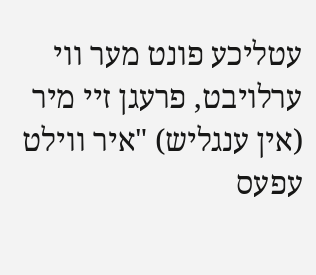עטליכע פונט מער ווי ערלויבט, פרעגן זיי מיר (אין ענגליש) "איר ווילט עפעס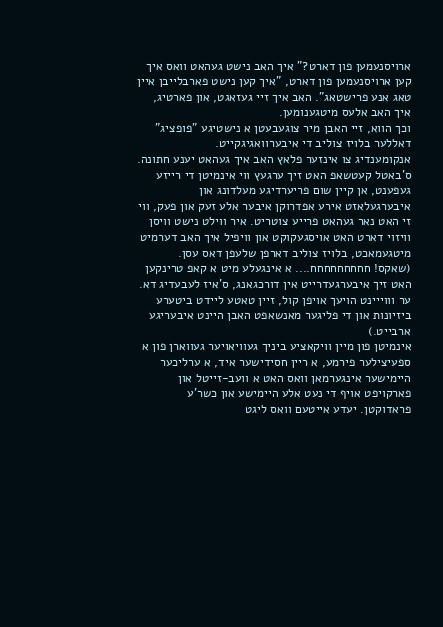ארויסנעמען פון דארט?" איך האב נישט געהאט וואס איך קען ארויסנעמען פון דארט, "איך קען נישט פארבלייבן איין טאג אנע פרישטאג". האב איך זיי געזאגט, און פארטיג, איך האב אלעס מיטגענומען.
וכך הווא, זיי האבן מיר צוגעבעטן א נישטיגע "פופציג" דאללער בלויז צוליב די איבערוואגיגקייט.
אנקומענדיג צו אינזער פלאץ האב איך געהאט יענע חתונה. ס'באטל קעטשאפ האט זיך ערגעץ ווי אינמיטן די רייזע געפענט, אן קיין שום פריערדיגע מעלדונג און איבערגעלאזט אירע אפדרוקן איבער אלע זעק און פעק, ווי זי האט נאר געהאט פרייע צוטריט. איר ווילט נישט וויסן וויזוי דארט האט אויסגעקוקט און וויפיל איך האב דערמיט מיטגעמאכט, בלויז צוליב דארפן שלעפן דאס עסן.
(שאקס! חחחחחחחחח.... א אינגעלע מיט א קאפ טרינקען האט זיך איבערגעדרייט אין דורכגאנג, ס'איז לעבעדיג דא. ער וווייינט הויעך אויפן קול, זיין טאטע ליידט ביטערע ביזיונות און די פליגער מאנשאפט האבן היינט איבעריגע ארבייט.)
אינמיטן פון מיין וויקאציע ביניך געוויאויער געווארן פון א ספעיצילער פירמע, א ריין חסידישער איד, א ערליכער היימישער אינגערמאן וואס האט א וועב-זייטל און פארקויפט אויף די נעט אלע היימישע און כשר'ע פראדוקטן. יעדע אייטעם וואס ליגט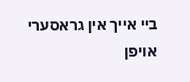ביי אייך אין גראסערי אויפן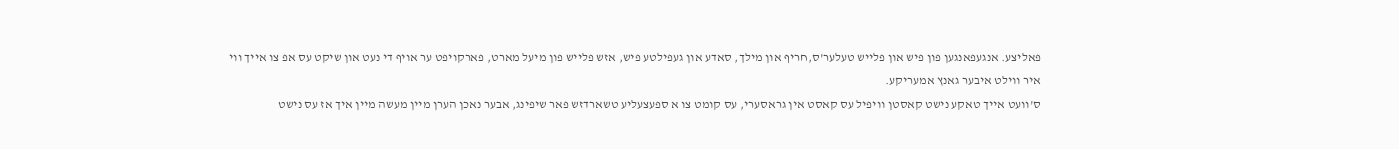פאליצע. אנגעפאנגען פון פיש און פלייש טעלער'ס,חריף און מילך, סאדע און געפילטע פיש, אזש פלייש פון מיעל מארט, פארקויפט ער אויף די נעט און שיקט עס אפ צו אייך ווי איר ווילט איבער גאנץ אמעריקע.
ס'וועט אייך טאקע נישט קאסטן וויפיל עס קאסט אין גראסערי, עס קומט צו א ספעצעליע טשארדזש פאר שיפינג, אבער נאכן הערן מיין מעשה מיין איך אז עס נישט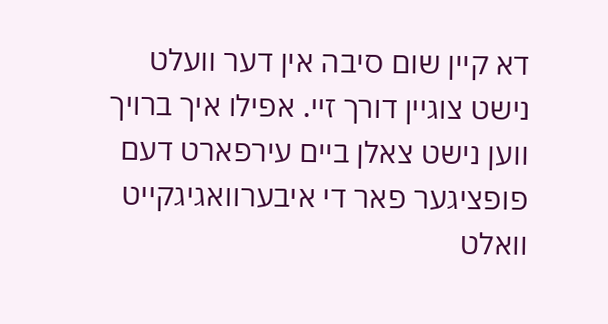דא קיין שום סיבה אין דער וועלט נישט צוגיין דורך זיי. אפילו איך ברויך ווען נישט צאלן ביים עירפארט דעם פופציגער פאר די איבערוואגיגקייט וואלט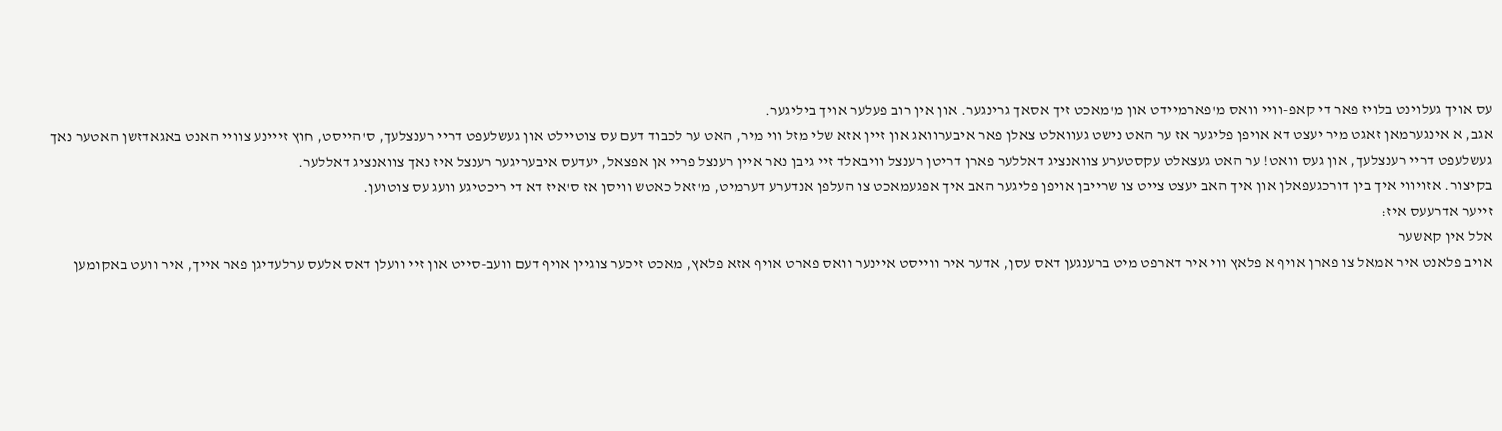עס אויך געלוינט בלויז פאר די קאפ-וויי וואס מ'פארמיידט און מ'מאכט זיך אסאך גרינגער. און אין רוב פעלער אויך ביליגער.
אגב, א אינגערמאן זאגט מיר יעצט דא אויפן פליגער אז ער האט נישט געוואלט צאלן פאר איבערוואג און זיין אזא שלי מזל ווי מיר, האט ער לכבוד דעם עס צוטיילט און געשלעפט דריי רענצלעך, ס'הייסט, חוץ זייינע צוויי האנט באגאדזשן האטער נאך געשלעפט דריי רענצלעך, און געס וואט! ער האט געצאלט עקסטערע צוואנציג דאללער פארן דריטן רענצל וויבאלד זיי גיבן נאר איין רענצל פריי אן אפצאל, יעדעס איבעריגער רענצל איז נאך צוואנציג דאללער.
בקיצור. אזויווי איך בין דורכגעפאלן און איך האב יעצט צייט צו שרייבן אויפן פליגער האב איך אפגעמאכט צו העלפן אנדערע דערמיט, מ'זאל כאטש וויסן אז ס'איז דא די ריכטיגע וועג עס צוטוען.
זייער אדרעעס איז:
אלל אין קאשער
אויב פלאנט איר אמאל צו פארן אויף א פלאץ ווי איר דארפט מיט ברענגען דאס עסן, אדער איר ווייסט איינער וואס פארט אויף אזא פלאץ, מאכט זיכער צוגיין אויף דעם וועב-סייט און זיי וועלן דאס אלעס ערלעדיגן פאר אייך, איר וועט באקומען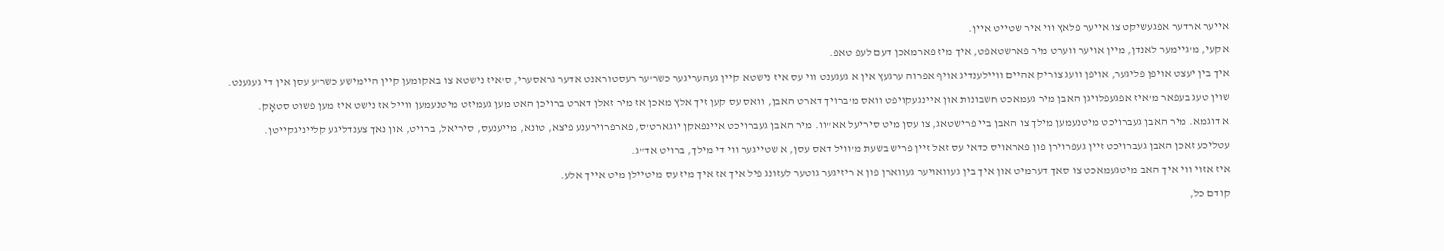אייער ארדער אפגעשיקט צו אייער פלאץ ווי איר שטייט איין.
אקעי, מ'גיימער לאנדן, מיין אויער ווערט מיר פארשטאפט, איך מיז פארמאכן דעם לעפ טאפ.
איך בין יעצט אויפן פליגער, אויפן וועג צוריק אהיים וויילענדיג אויף אפרוה ערגעץ אין א געגענט ווי עס איז נישטא קיין געהעריגער כשר'ער רעסטוראנט אדער גראסערי, ס'איז נישטא צו באקומען קיין היימישע כשר'ע עסן אין די געגענט.
שוין טעג בעפאר מ'איז אפגעפלויגן האבן מיר געמאכט חשבונות און איינגעקויפט וואס מ'ברויך דארט האבן, וואס עס קען זיך אלץ מאכן אז מיר זאלן דארט ברויכן האט מען געמיזט מיטנעמען ווייל אז נישט איז מען פשוט סטאָק.
א דוגמא. מיר האבן געברויכט מיטנעמען מילך צו האבן ביי פרישטאג, צו עסן מיט סיריעל אא"וו. מיר האבן געברויכט איינפאקן יוגארט'ס, פארפרוירענע פיצא, טונא, מייענעס, סיריאל, ברויט, און נאך צענדליגע קלייניגקייטן.
עטליכע זאכן האבן געברויכט זיין געפרוירן פון פאראויס כדאי עס זאל זיין פריש בשעת מ'וויל דאס עסן, א שטייגער ווי די מילך, ברויט אד"ג.
איז אזוי ווי איך האב מיטגעמאכט צו סאך דערמיט און איך בין געוואויער געווארן פון א ריזיגער גוטער לעזונג פיל איך אז איך מיז עס מיטיילן מיט אייך אלע.
קודם כל,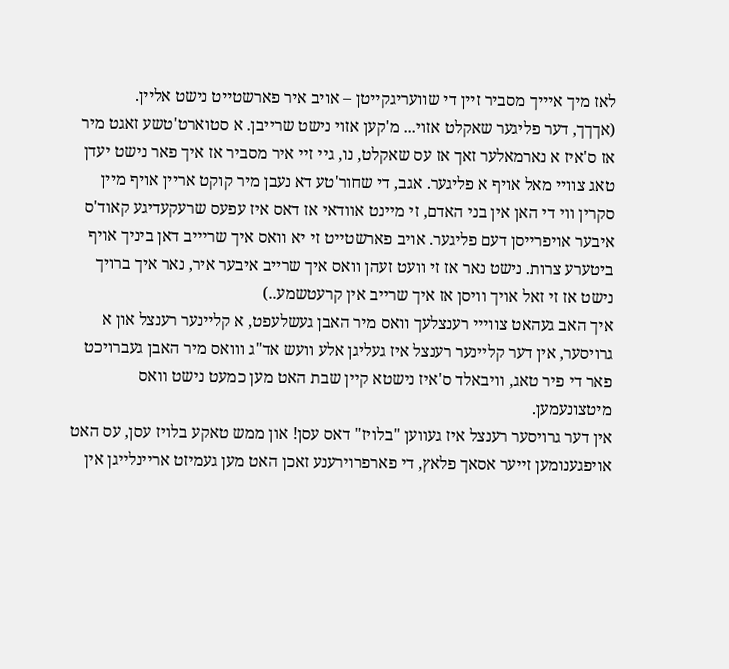לאז מיך איייך מסביר זיין די שוועריגקייטן – אויב איר פארשטייט נישט אליין.
(אךךך, דער פליגער שאקלט אזוי... מ'קען אזוי נישט שרייבן. א סטוארט'טשע זאגט מיר אז ס'איז א נארמאלער זאך אז עס שאקלט, נו, גיי זיי איר מסביר אז איך פאר נישט יעדן טאג צוויי מאל אויף א פליגער. אגב, די שחור'טע דא נעבן מיר קוקט אריין אויף מיין סקרין ווי די האן אין בני האדם, זי מיינט אוודאי אז דאס איז עפעס שרעקעדיגע קאוד'ס איבער אויפרייסן דעם פליגער. אויב פארשטייט זי יא וואס איך שריייב דאן ביניך אויף ביטערע צרות. נישט נאר אז זי וועט זעהן וואס איך שרייב איבער איר, נאר איך ברויך נישט אז זי זאל אויך וויסן אז איך שרייב אין קרעטשמע..)
איך האב געהאט צווייי רענצלעך וואס מיר האבן געשלעפט, א קליינער רענצל און א גרויסער, אין דער קליינער רענצל איז געליגן אלע וועש אד"ג ווואס מיר האבן געברויכט פאר די פיר טאג, וויבאלד ס'איז נישטא קיין שבת האט מען כמעט נישט וואס מיטצונעמען.
אין דער גרויסער רענצל איז געווען "בלויז" דאס עסן! און ממש טאקע בלויז עסן, עס האט אויפגענומען זייער אסאך פלאץ, די פארפרוירענע זאכן האט מען געמיזט אריינלייגן אין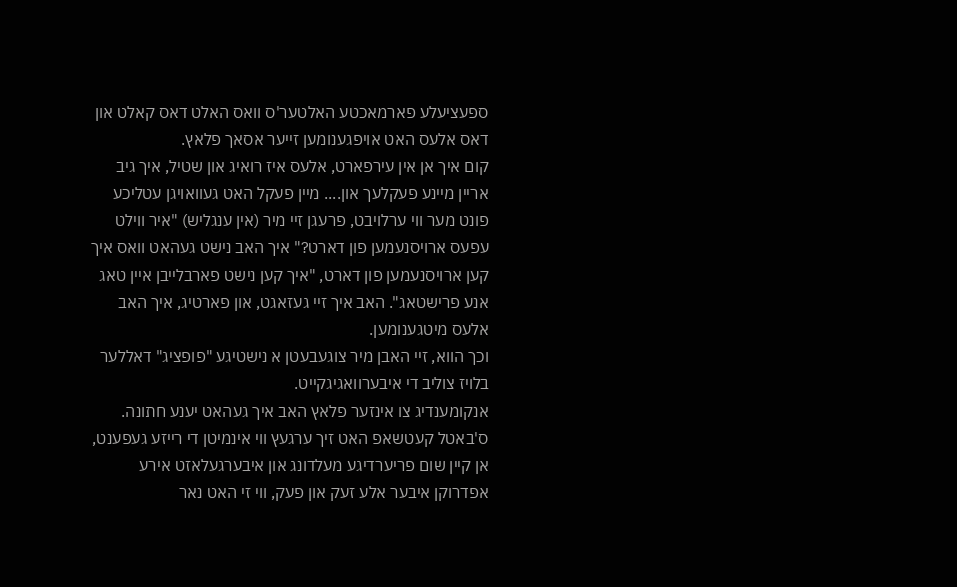ספעציעלע פארמאכטע האלטער'ס וואס האלט דאס קאלט און דאס אלעס האט אויפגענומען זייער אסאך פלאץ.
קום איך אן אין עירפארט, אלעס איז רואיג און שטיל, איך גיב אריין מיינע פעקלעך און.... מיין פעקל האט געוואויגן עטליכע פונט מער ווי ערלויבט, פרעגן זיי מיר (אין ענגליש) "איר ווילט עפעס ארויסנעמען פון דארט?" איך האב נישט געהאט וואס איך קען ארויסנעמען פון דארט, "איך קען נישט פארבלייבן איין טאג אנע פרישטאג". האב איך זיי געזאגט, און פארטיג, איך האב אלעס מיטגענומען.
וכך הווא, זיי האבן מיר צוגעבעטן א נישטיגע "פופציג" דאללער בלויז צוליב די איבערוואגיגקייט.
אנקומענדיג צו אינזער פלאץ האב איך געהאט יענע חתונה. ס'באטל קעטשאפ האט זיך ערגעץ ווי אינמיטן די רייזע געפענט, אן קיין שום פריערדיגע מעלדונג און איבערגעלאזט אירע אפדרוקן איבער אלע זעק און פעק, ווי זי האט נאר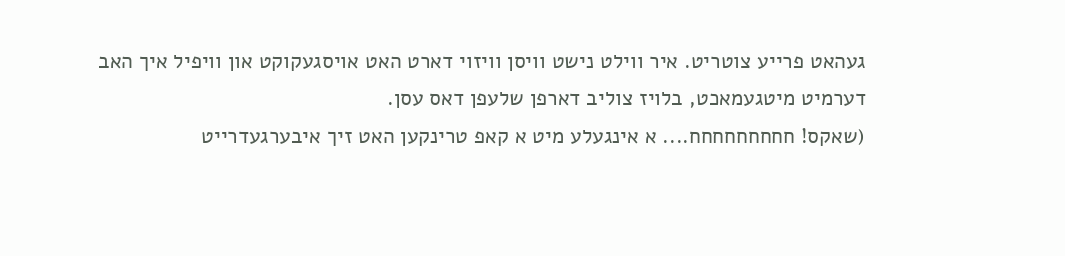געהאט פרייע צוטריט. איר ווילט נישט וויסן וויזוי דארט האט אויסגעקוקט און וויפיל איך האב דערמיט מיטגעמאכט, בלויז צוליב דארפן שלעפן דאס עסן.
(שאקס! חחחחחחחחח.... א אינגעלע מיט א קאפ טרינקען האט זיך איבערגעדרייט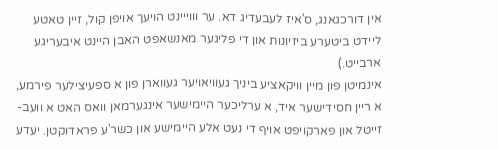אין דורכגאנג, ס'איז לעבעדיג דא. ער וווייינט הויעך אויפן קול, זיין טאטע ליידט ביטערע ביזיונות און די פליגער מאנשאפט האבן היינט איבעריגע ארבייט.)
אינמיטן פון מיין וויקאציע ביניך געוויאויער געווארן פון א ספעיצילער פירמע, א ריין חסידישער איד, א ערליכער היימישער אינגערמאן וואס האט א וועב-זייטל און פארקויפט אויף די נעט אלע היימישע און כשר'ע פראדוקטן. יעדע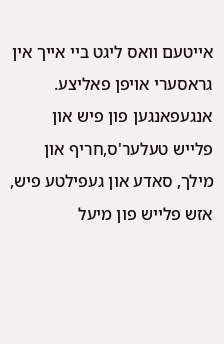אייטעם וואס ליגט ביי אייך אין גראסערי אויפן פאליצע. אנגעפאנגען פון פיש און פלייש טעלער'ס,חריף און מילך, סאדע און געפילטע פיש, אזש פלייש פון מיעל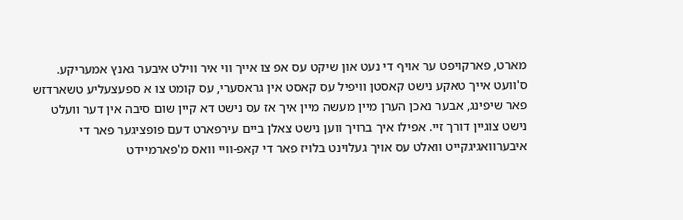מארט, פארקויפט ער אויף די נעט און שיקט עס אפ צו אייך ווי איר ווילט איבער גאנץ אמעריקע.
ס'וועט אייך טאקע נישט קאסטן וויפיל עס קאסט אין גראסערי, עס קומט צו א ספעצעליע טשארדזש פאר שיפינג, אבער נאכן הערן מיין מעשה מיין איך אז עס נישט דא קיין שום סיבה אין דער וועלט נישט צוגיין דורך זיי. אפילו איך ברויך ווען נישט צאלן ביים עירפארט דעם פופציגער פאר די איבערוואגיגקייט וואלט עס אויך געלוינט בלויז פאר די קאפ-וויי וואס מ'פארמיידט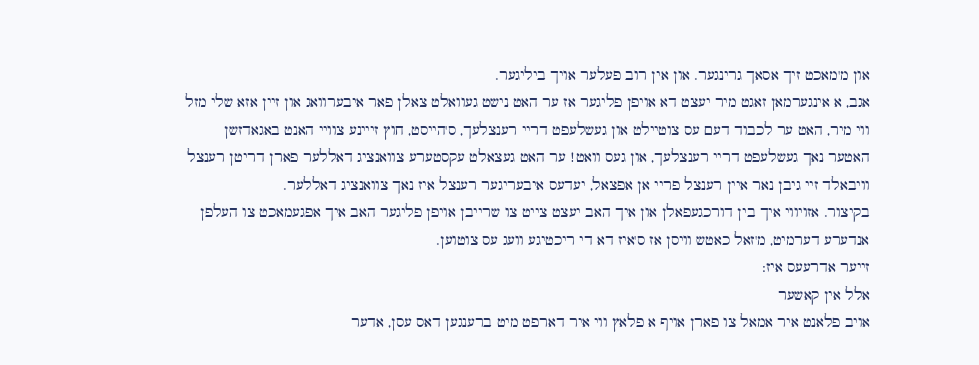און מ'מאכט זיך אסאך גרינגער. און אין רוב פעלער אויך ביליגער.
אגב, א אינגערמאן זאגט מיר יעצט דא אויפן פליגער אז ער האט נישט געוואלט צאלן פאר איבערוואג און זיין אזא שלי מזל ווי מיר, האט ער לכבוד דעם עס צוטיילט און געשלעפט דריי רענצלעך, ס'הייסט, חוץ זייינע צוויי האנט באגאדזשן האטער נאך געשלעפט דריי רענצלעך, און געס וואט! ער האט געצאלט עקסטערע צוואנציג דאללער פארן דריטן רענצל וויבאלד זיי גיבן נאר איין רענצל פריי אן אפצאל, יעדעס איבעריגער רענצל איז נאך צוואנציג דאללער.
בקיצור. אזויווי איך בין דורכגעפאלן און איך האב יעצט צייט צו שרייבן אויפן פליגער האב איך אפגעמאכט צו העלפן אנדערע דערמיט, מ'זאל כאטש וויסן אז ס'איז דא די ריכטיגע וועג עס צוטוען.
זייער אדרעעס איז:
אלל אין קאשער
אויב פלאנט איר אמאל צו פארן אויף א פלאץ ווי איר דארפט מיט ברענגען דאס עסן, אדער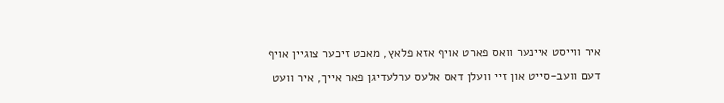איר ווייסט איינער וואס פארט אויף אזא פלאץ, מאכט זיכער צוגיין אויף דעם וועב-סייט און זיי וועלן דאס אלעס ערלעדיגן פאר אייך, איר וועט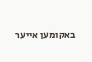באקומען אייער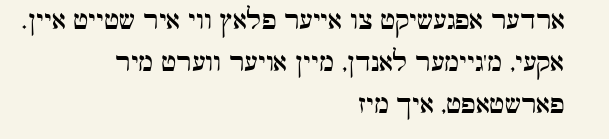ארדער אפגעשיקט צו אייער פלאץ ווי איר שטייט איין.
אקעי, מ'גיימער לאנדן, מיין אויער ווערט מיר פארשטאפט, איך מיז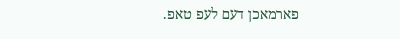פארמאכן דעם לעפ טאפ.